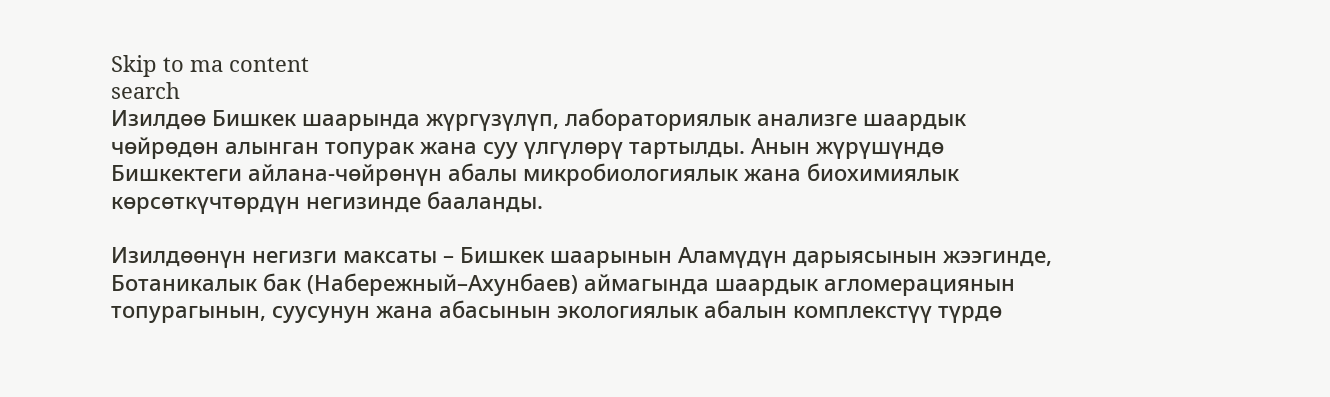Skip to ma content
search
Изилдөө Бишкек шаарында жүргүзүлүп, лабораториялык анализге шаардык чөйрөдөн алынган топурак жана суу үлгүлөрү тартылды. Анын жүрүшүндө Бишкектеги айлана-чөйрөнүн абалы микробиологиялык жана биохимиялык көрсөткүчтөрдүн негизинде бааланды.

Изилдөөнүн негизги максаты – Бишкек шаарынын Аламүдүн дарыясынын жээгинде, Ботаникалык бак (Набережный–Ахунбаев) аймагында шаардык агломерациянын топурагынын, суусунун жана абасынын экологиялык абалын комплекстүү түрдө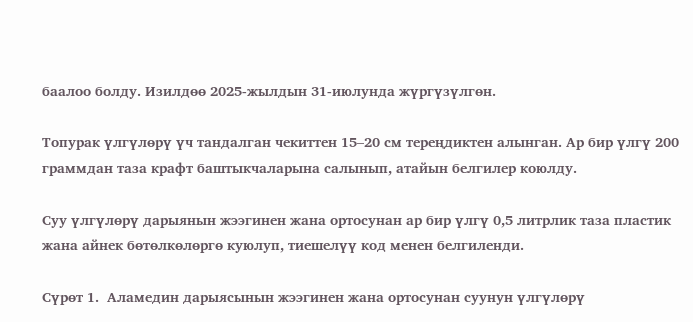баалоо болду. Изилдөө 2025-жылдын 31-июлунда жүргүзүлгөн.

Топурак үлгүлөрү үч тандалган чекиттен 15–20 см тереңдиктен алынган. Ар бир үлгү 200 граммдан таза крафт баштыкчаларына салынып, атайын белгилер коюлду.

Суу үлгүлөрү дарыянын жээгинен жана ортосунан ар бир үлгү 0,5 литрлик таза пластик жана айнек бөтөлкөлөргө куюлуп, тиешелүү код менен белгиленди.

Сүрөт 1.  Аламедин дарыясынын жээгинен жана ортосунан суунун үлгүлөрү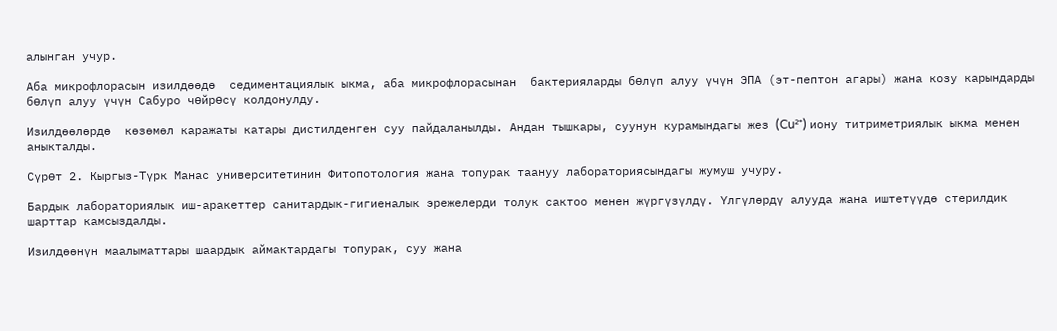алынган учур.

Аба микрофлорасын изилдөөдө  седиментациялык ыкма, аба микрофлорасынан  бактерияларды бɵлүп алуу үчүн ЭПА (эт-пептон агары) жана козу карындарды бɵлүп алуу үчүн Сабуро чɵйрɵсү колдонулду.

Изилдөөлөрдө  көзөмөл каражаты катары дистилденген суу пайдаланылды. Андан тышкары, суунун курамындагы жез (Cu²⁺) иону титриметриялык ыкма менен аныкталды.

Сүрɵт 2. Кыргыз-Түрк Манас университетинин Фитопотология жана топурак таануу лабораториясындагы жумуш учуру.

Бардык лабораториялык иш-аракеттер санитардык-гигиеналык эрежелерди толук сактоо менен жүргүзүлдү. Үлгүлөрдү алууда жана иштетүүдө стерилдик шарттар камсыздалды.

Изилдөөнүн маалыматтары шаардык аймактардагы топурак, суу жана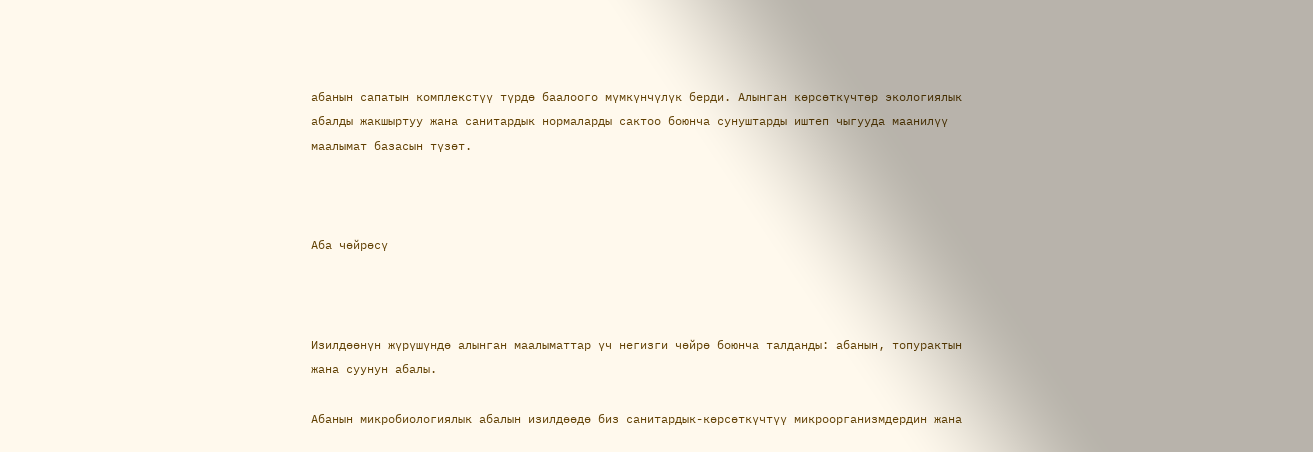абанын сапатын комплекстүү түрдө баалоого мүмкүнчүлүк берди. Алынган көрсөткүчтөр экологиялык абалды жакшыртуу жана санитардык нормаларды сактоо боюнча сунуштарды иштеп чыгууда маанилүү маалымат базасын түзөт.



Аба чөйрөсү



Изилдөөнүн жүрүшүндө алынган маалыматтар үч негизги чөйрө боюнча талданды: абанын, топурактын жана суунун абалы.

Абанын микробиологиялык абалын изилдөөдө биз санитардык-көрсөткүчтүү микроорганизмдердин жана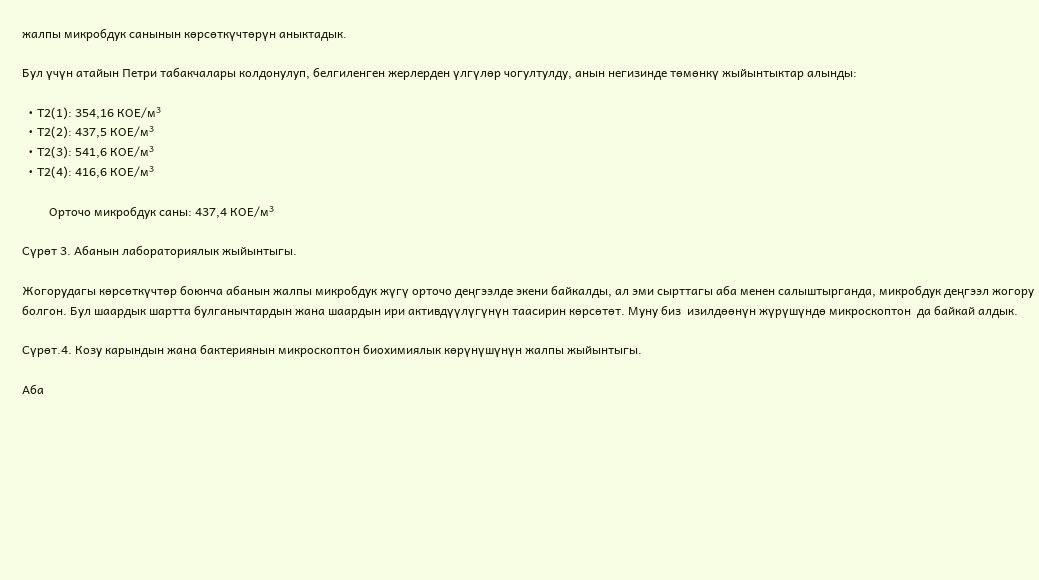жалпы микробдук санынын көрсөткүчтөрүн аныктадык.

Бул үчүн атайын Петри табакчалары колдонулуп, белгиленген жерлерден үлгүлөр чогултулду, анын негизинде төмөнкү жыйынтыктар алынды:

  • Т2(1): 354,16 КОЕ/м³
  • Т2(2): 437,5 КОЕ/м³
  • Т2(3): 541,6 КОЕ/м³
  • Т2(4): 416,6 КОЕ/м³

         Орточо микробдук саны: 437,4 КОЕ/м³

Сүрөт 3. Абанын лабораториялык жыйынтыгы.

Жогорудагы көрсөткүчтөр боюнча абанын жалпы микробдук жүгү орточо деңгээлде экени байкалды, ал эми сырттагы аба менен салыштырганда, микробдук деңгээл жогору болгон. Бул шаардык шартта булганычтардын жана шаардын ири активдүүлүгүнүн таасирин көрсөтөт. Муну биз  изилдөөнүн жүрүшүндө микроскоптон  да байкай алдык.

Сүрөт.4. Козу карындын жана бактериянын микроскоптон биохимиялык көрүнүшүнүн жалпы жыйынтыгы.

Аба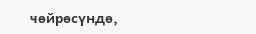чөйрөсүндө,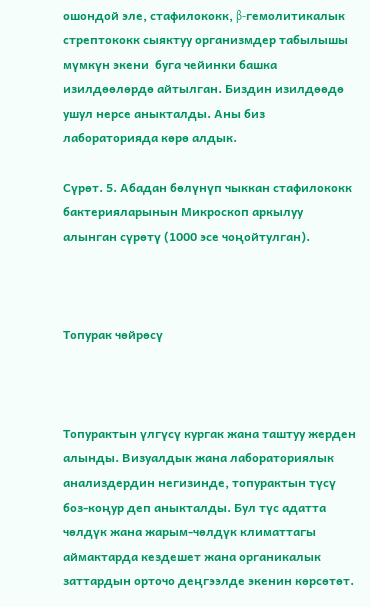ошондой эле, стафилококк, β-гемолитикалык стрептококк сыяктуу организмдер табылышы мүмкүн экени  буга чейинки башка изилдөөлөрдө айтылган. Биздин изилдөөдө ушул нерсе аныкталды. Аны биз лабораторияда көрө алдык.

Сүрөт. 5. Абадан бөлүнүп чыккан стафилококк бактерияларынын Микроскоп аркылуу алынган сүрөтү (1000 эсе чоңойтулган).



Топурак чөйрөсү



Топурактын үлгүсү кургак жана таштуу жерден алынды. Визуалдык жана лабораториялык анализдердин негизинде, топурактын түсү боз-коңур деп аныкталды. Бул түс адатта чөлдүк жана жарым-чөлдүк климаттагы аймактарда кездешет жана органикалык заттардын орточо деңгээлде экенин көрсөтөт.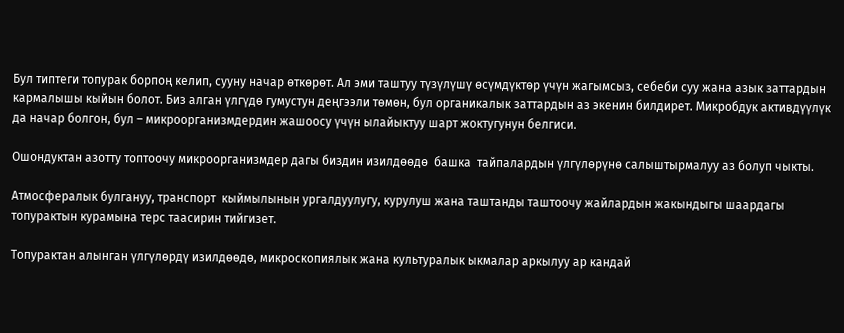Бул типтеги топурак борпоң келип, сууну начар өткөрөт. Ал эми таштуу түзүлүшү өсүмдүктөр үчүн жагымсыз, себеби суу жана азык заттардын кармалышы кыйын болот. Биз алган үлгүдө гумустун деңгээли төмөн, бул органикалык заттардын аз экенин билдирет. Микробдук активдүүлүк да начар болгон, бул – микроорганизмдердин жашоосу үчүн ылайыктуу шарт жоктугунун белгиси.

Ошондуктан азотту топтоочу микроорганизмдер дагы биздин изилдɵɵдɵ  башка  тайпалардын үлгүлɵрүнɵ салыштырмалуу аз болуп чыкты.

Атмосфералык булгануу, транспорт  кыймылынын ургалдуулугу, курулуш жана таштанды таштоочу жайлардын жакындыгы шаардагы топурактын курамына терс таасирин тийгизет.

Топурактан алынган үлгүлөрдү изилдөөдө, микроскопиялык жана культуралык ыкмалар аркылуу ар кандай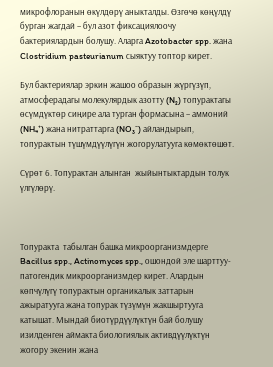микрофлоранын өкүлдөрү аныкталды. Өзгөчө көңүлдү бурган жагдай – бул азот фиксациялоочу бактериялардын болушу. Аларга Azotobacter spp. жана Clostridium pasteurianum сыяктуу топтор кирет.

Бул бактериялар эркин жашоо образын жүргүзүп, атмосферадагы молекулярдык азотту (N₂) топурактагы өсүмдүктөр сиңире ала турган формасына – аммоний (NH₄⁺) жана нитраттарга (NO₃⁻) айландырып, топурактын түшүмдүүлүгүн жогорулатууга көмөктөшөт.

Сүрөт 6. Топурактан алынган  жыйынтыктардын толук үлгүлөрү.



Топуракта  табылган башка микроорганизмдерге Bacillus spp., Actinomyces spp., ошондой эле шарттуу-патогендик микроорганизмдер кирет. Алардын көпчүлүгү топурактын органикалык заттарын ажыратууга жана топурак түзүмүн жакшыртууга катышат. Мындай биотүрдүүлүктүн бай болушу изилденген аймакта биологиялык активдүүлүктүн жогору экенин жана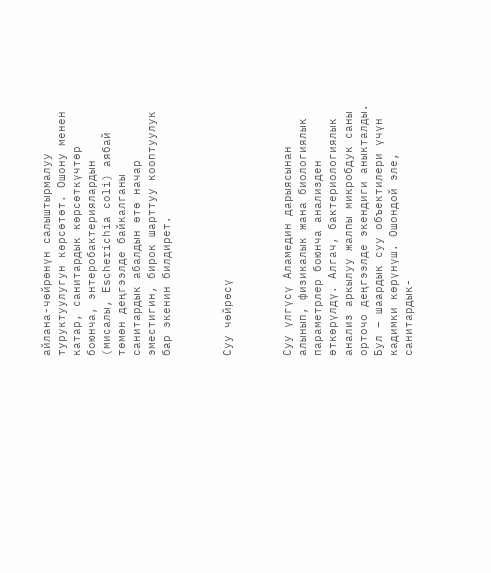айлана-чөйрөнүн салыштырмалуу туруктуулугун көрсөтөт. Ошону менен катар, санитардык көрсөткүчтөр боюнча, энтеробактериялардын (мисалы, Escherichia coli) аябай төмөн деңгээлде байкалганы санитардык абалдын өтө начар эместигин, бирок шарттуу кооптуулук бар экенин билдирет.



Суу чөйрөсү



Суу үлгүсү Аламедин дарыясынан алынып, физикалык жана биологиялык параметрлер боюнча анализден өткөрүлдү. Алгач, бактериологиялык анализ аркылуу жалпы микробдук саны орточо деңгээлде экендиги аныкталды. Бул – шаардык суу объектилери үчүн кадимки көрүнүш. Ошондой эле, санитардык-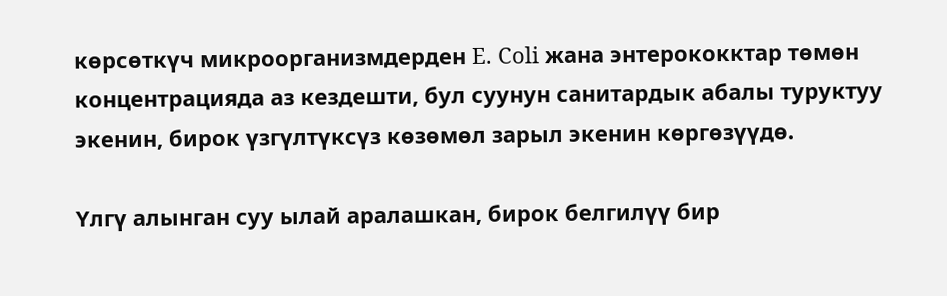көрсөткүч микроорганизмдерден E. Coli жана энтерококктар төмөн концентрацияда аз кездешти, бул суунун санитардык абалы туруктуу экенин, бирок үзгүлтүксүз көзөмөл зарыл экенин көргөзүүдө.

Үлгү алынган суу ылай аралашкан, бирок белгилүү бир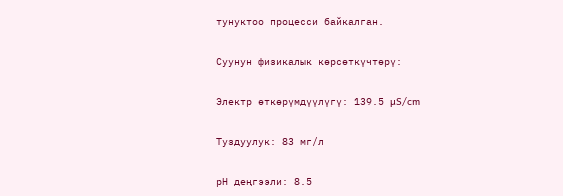тунуктоо процесси байкалган.

Суунун физикалык көрсөткүчтөрү:

Электр өткөрүмдүүлүгү: 139.5 µS/cm

Туздуулук: 83 мг/л

рН деңгээли: 8.5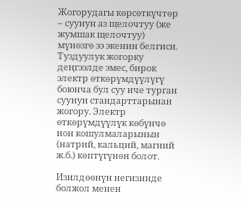Жогорудагы көрсөткүчтөр – суунун аз щелочтуу (же жумшак щелочтуу) мүнөзгө ээ экенин белгиси. Туздуулук жогорку деңгээлде эмес, бирок электр өткөрүмдүүлүгү боюнча бул суу иче турган суунун стандарттарынан жогору. Электр өткөрүмдүүлүк көбүнчө ион кошулмаларынын (натрий, кальций, магний ж.б.) көптүгүнөн болот.

Изилдөөнүн негизинде болжол менен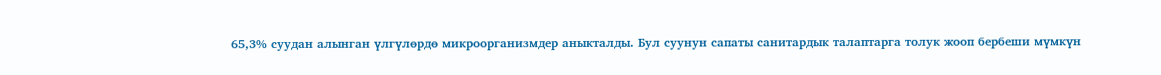65,3% суудан алынган үлгүлөрдө микроорганизмдер аныкталды. Бул суунун сапаты санитардык талаптарга толук жооп бербеши мүмкүн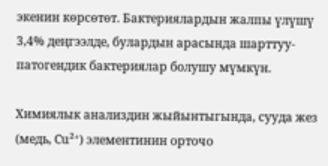экенин көрсөтөт. Бактериялардын жалпы үлүшү 3,4% деңгээлде, булардын арасында шарттуу-патогендик бактериялар болушу мүмкүн.

Химиялык анализдин жыйынтыгында, сууда жез (медь, Cu²⁺) элементинин орточо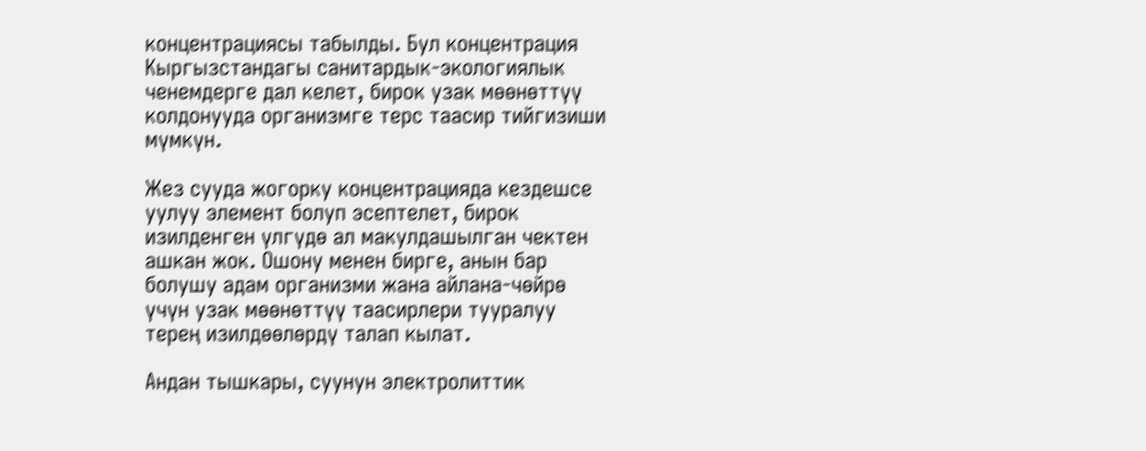концентрациясы табылды. Бул концентрация Кыргызстандагы санитардык-экологиялык ченемдерге дал келет, бирок узак мөөнөттүү колдонууда организмге терс таасир тийгизиши мүмкүн.

Жез сууда жогорку концентрацияда кездешсе уулуу элемент болуп эсептелет, бирок изилденген үлгүдө ал макулдашылган чектен ашкан жок. Ошону менен бирге, анын бар болушу адам организми жана айлана-чөйрө үчүн узак мөөнөттүү таасирлери тууралуу терең изилдөөлөрдү талап кылат.

Андан тышкары, суунун электролиттик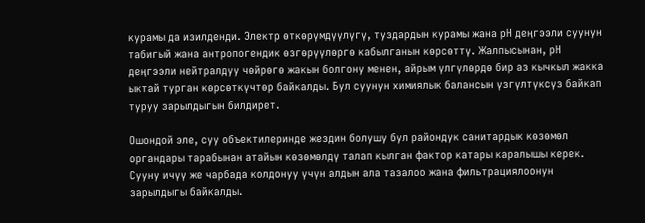курамы да изилденди. Электр өткөрүмдүүлүгү, туздардын курамы жана рН деңгээли суунун табигый жана антропогендик өзгөрүүлөргө кабылганын көрсөттү. Жалпысынан, рН деңгээли нейтралдуу чөйрөгө жакын болгону менен, айрым үлгүлөрдө бир аз кычкыл жакка ыктай турган көрсөткүчтөр байкалды. Бул суунун химиялык балансын үзгүлтүксүз байкап туруу зарылдыгын билдирет.

Ошондой эле, суу объектилеринде жездин болушу бул райондук санитардык көзөмөл органдары тарабынан атайын көзөмөлдү талап кылган фактор катары каралышы керек. Сууну ичүү же чарбада колдонуу үчүн алдын ала тазалоо жана фильтрациялоонун зарылдыгы байкалды.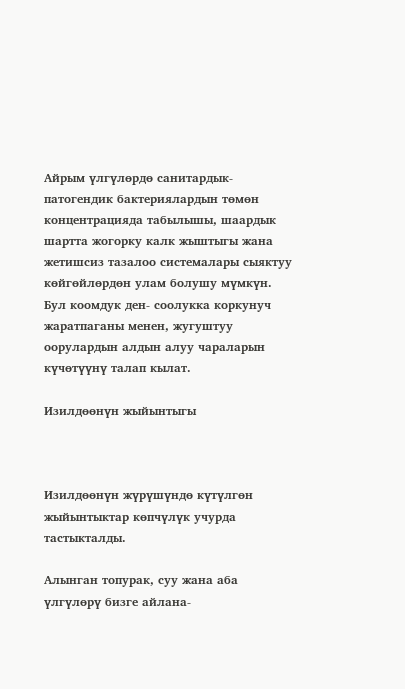Айрым үлгүлөрдө санитардык-патогендик бактериялардын төмөн концентрацияда табылышы, шаардык шартта жогорку калк жыштыгы жана жетишсиз тазалоо системалары сыяктуу көйгөйлөрдөн улам болушу мүмкүн. Бул коомдук ден- соолукка коркунуч жаратпаганы менен, жугуштуу оорулардын алдын алуу чараларын күчөтүүнү талап кылат.

Изилдөөнүн жыйынтыгы



Изилдөөнүн жүрүшүндө күтүлгөн жыйынтыктар көпчүлүк учурда тастыкталды.

Алынган топурак, суу жана аба үлгүлөрү бизге айлана-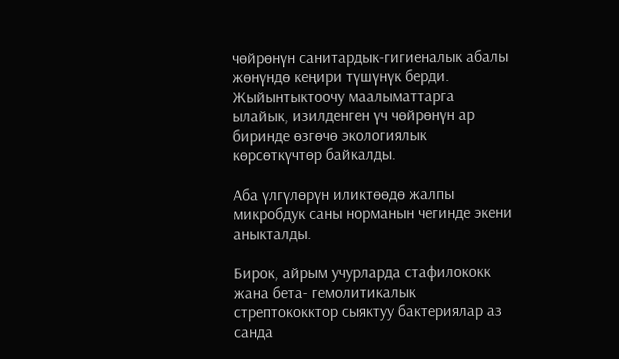чөйрөнүн санитардык-гигиеналык абалы жөнүндө кеңири түшүнүк берди. Жыйынтыктоочу маалыматтарга ылайык, изилденген үч чөйрөнүн ар биринде өзгөчө экологиялык көрсөткүчтөр байкалды.

Аба үлгүлөрүн иликтөөдө жалпы микробдук саны норманын чегинде экени аныкталды.

Бирок, айрым учурларда стафилококк жана бета- гемолитикалык стрептококктор сыяктуу бактериялар аз санда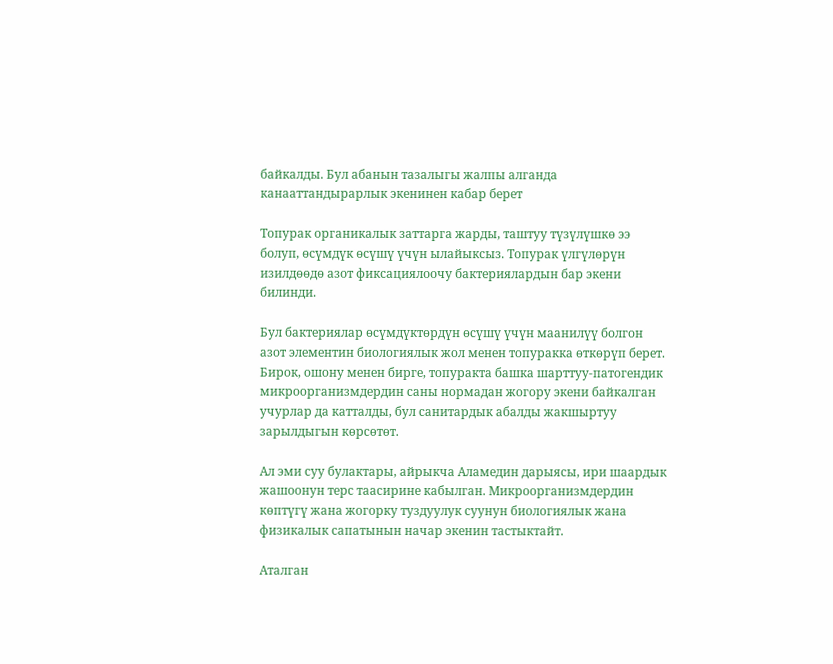байкалды. Бул абанын тазалыгы жалпы алганда канааттандырарлык экенинен кабар берет

Топурак органикалык заттарга жарды, таштуу түзүлүшкө ээ болуп, өсүмдүк өсүшү үчүн ылайыксыз. Топурак үлгүлөрүн изилдөөдө азот фиксациялоочу бактериялардын бар экени билинди.

Бул бактериялар өсүмдүктөрдүн өсүшү үчүн маанилүү болгон азот элементин биологиялык жол менен топуракка өткөрүп берет. Бирок, ошону менен бирге, топуракта башка шарттуу-патогендик микроорганизмдердин саны нормадан жогору экени байкалган учурлар да катталды, бул санитардык абалды жакшыртуу зарылдыгын көрсөтөт.

Ал эми суу булактары, айрыкча Аламедин дарыясы, ири шаардык жашоонун терс таасирине кабылган. Микроорганизмдердин көптүгү жана жогорку туздуулук суунун биологиялык жана физикалык сапатынын начар экенин тастыктайт.

Аталган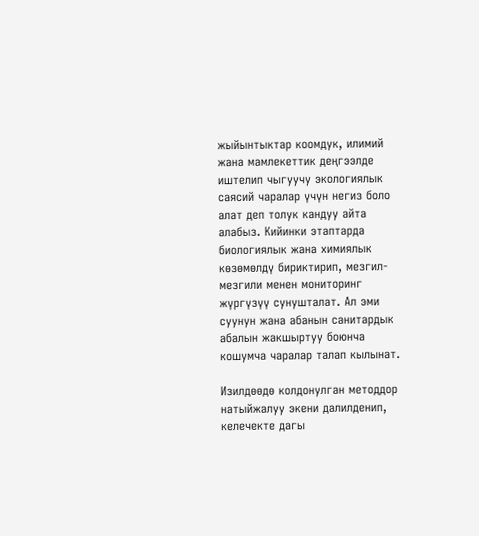жыйынтыктар коомдук, илимий жана мамлекеттик деңгээлде иштелип чыгуучу экологиялык саясий чаралар үчүн негиз боло алат деп толук кандуу айта алабыз. Кийинки этаптарда биологиялык жана химиялык көзөмөлдү бириктирип, мезгил-мезгили менен мониторинг жүргүзүү сунушталат. Ал эми суунун жана абанын санитардык абалын жакшыртуу боюнча кошумча чаралар талап кылынат.

Изилдөөдө колдонулган методдор натыйжалуу экени далилденип, келечекте дагы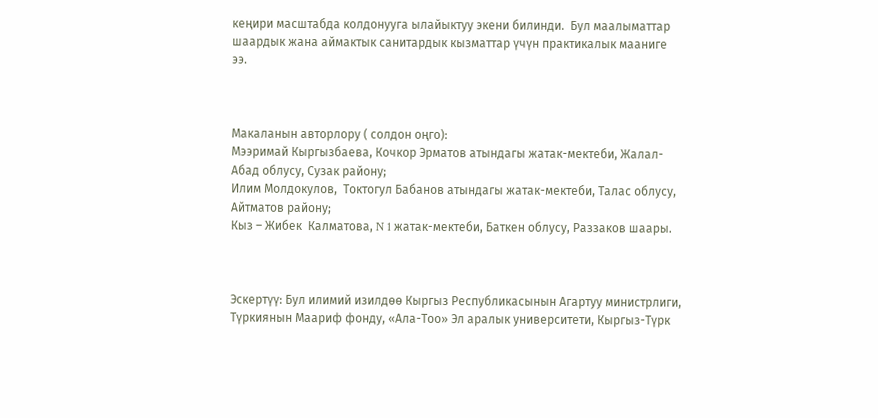кеңири масштабда колдонууга ылайыктуу экени билинди.  Бул маалыматтар шаардык жана аймактык санитардык кызматтар үчүн практикалык мааниге ээ.



Макаланын авторлору ( солдон оңго):
Мээримай Кыргызбаева, Кочкор Эрматов атындагы жатак-мектеби, Жалал-Абад облусу, Сузак району;
Илим Молдокулов,  Токтогул Бабанов атындагы жатак-мектеби, Талас облусу, Айтматов району;
Кыз – Жибек  Калматова, N 1 жатак-мектеби, Баткен облусу, Раззаков шаары.



Эскертүү: Бул илимий изилдөө Кыргыз Республикасынын Агартуу министрлиги, Түркиянын Маариф фонду, «Ала-Тоо» Эл аралык университети, Кыргыз-Түрк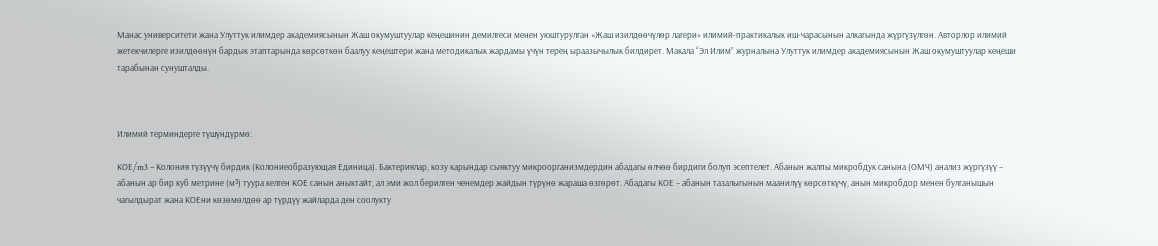Манас университети жана Улуттук илимдер академиясынын Жаш окумуштуулар кеңешинин демилгеси менен уюштурулган «Жаш изилдөөчүлөр лагери» илимий-практикалык иш-чарасынын алкагында жүргүзүлгөн. Авторлор илимий жетекчилерге изилдөөнүн бардык этаптарында көрсөткөн баалуу кеңештери жана методикалык жардамы үчүн терең ыраазычылык билдирет. Макала “Эл Илим” журналына Улуттук илимдер академиясынын Жаш окумуштуулар кеңеши тарабынан сунушталды.



Илимий терминдерге түшүндүрмө:

КОЕ/m3 – Колония түзүүчү бирдик (Колониеобразующая Единица). Бактериялар, козу карындар сыяктуу микроорганизмдердин абадагы өлчөө бирдиги болуп эсептелет. Абанын жалпы микробдук санына (ОМЧ) анализ жүргүзүү – абанын ар бир куб метрине (м³) туура келген КОЕ санын аныктайт, ал эми жол берилген ченемдер жайдын түрүнө жараша өзгөрөт. Абадагы КОЕ – абанын тазалыгынын маанилүү көрсөткүчү, анын микробдор менен булганышын чагылдырат жана КОЕни көзөмөлдөө ар түрдүү жайларда ден соолукту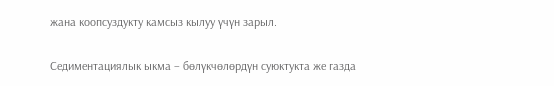жана коопсуздукту камсыз кылуу үчүн зарыл.

Седиментациялык ыкма – бөлүкчөлөрдүн суюктукта же газда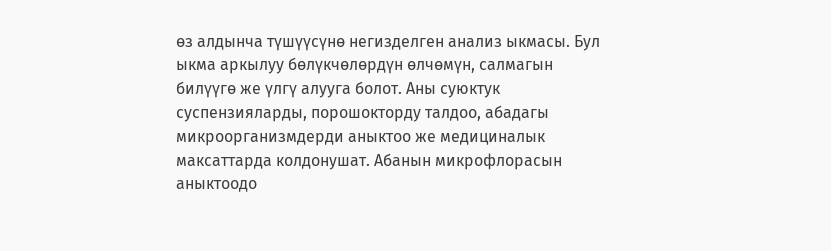өз алдынча түшүүсүнө негизделген анализ ыкмасы. Бул ыкма аркылуу бөлүкчөлөрдүн өлчөмүн, салмагын билүүгө же үлгү алууга болот. Аны суюктук суспензияларды, порошокторду талдоо, абадагы микроорганизмдерди аныктоо же медициналык максаттарда колдонушат. Абанын микрофлорасын аныктоодо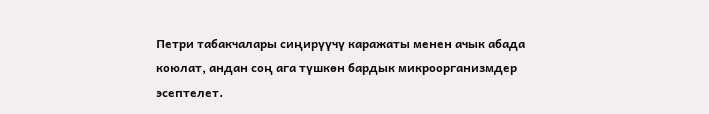Петри табакчалары сиңирүүчү каражаты менен ачык абада коюлат, андан соң ага түшкөн бардык микроорганизмдер эсептелет.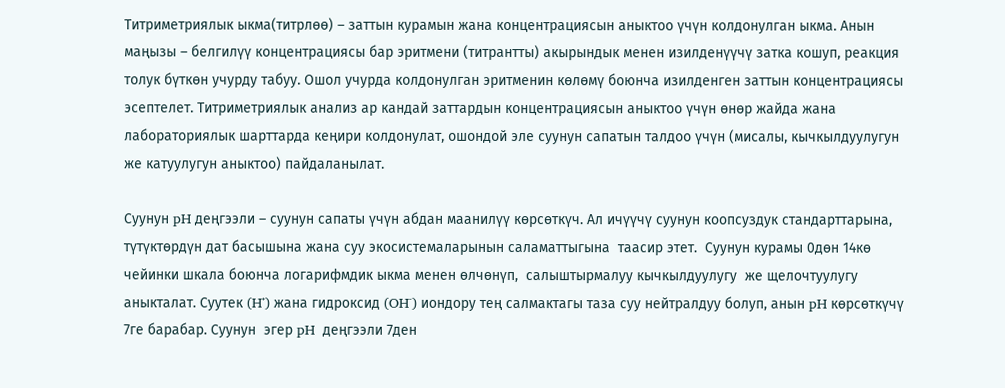Титриметриялык ыкма(титрлөө) – заттын курамын жана концентрациясын аныктоо үчүн колдонулган ыкма. Анын маңызы – белгилүү концентрациясы бар эритмени (титрантты) акырындык менен изилденүүчү затка кошуп, реакция толук бүткөн учурду табуу. Ошол учурда колдонулган эритменин көлөмү боюнча изилденген заттын концентрациясы эсептелет. Титриметриялык анализ ар кандай заттардын концентрациясын аныктоо үчүн өнөр жайда жана лабораториялык шарттарда кеңири колдонулат, ошондой эле суунун сапатын талдоо үчүн (мисалы, кычкылдуулугун же катуулугун аныктоо) пайдаланылат.

Суунун pH деңгээли – суунун сапаты үчүн абдан маанилүү көрсөткүч. Ал ичүүчү суунун коопсуздук стандарттарына, түтүктөрдүн дат басышына жана суу экосистемаларынын саламаттыгына  таасир этет.  Суунун курамы 0дөн 14кө чейинки шкала боюнча логарифмдик ыкма менен өлчөнүп,  салыштырмалуу кычкылдуулугу  же щелочтуулугу аныкталат. Суутек (H⁺) жана гидроксид (OH⁻) иондору тең салмактагы таза суу нейтралдуу болуп, анын pH көрсөткүчү 7ге барабар. Суунун  эгер pH  деңгээли 7ден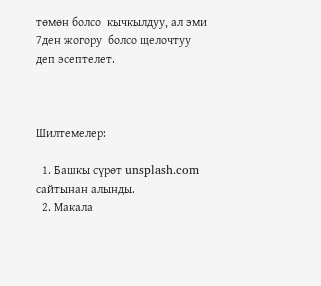төмөн болсо  кычкылдуу, ал эми 7ден жогору  болсо щелочтуу деп эсептелет.



Шилтемелер:

  1. Башкы сүрөт unsplash.com сайтынан алынды.
  2. Макала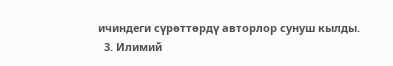ичиндеги сүрөттөрдү авторлор сунуш кылды.
  3. Илимий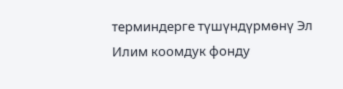терминдерге түшүндүрмөнү Эл Илим коомдук фонду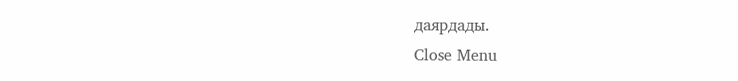даярдады.
Close Menu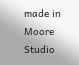made in Moore Studio